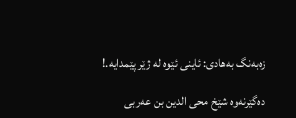زەبەنگ بەهادی: ئاینی ئێوە لە ژێر پێمدایە.!

دەگێرنەوە شێخ محی الدین بن عەربی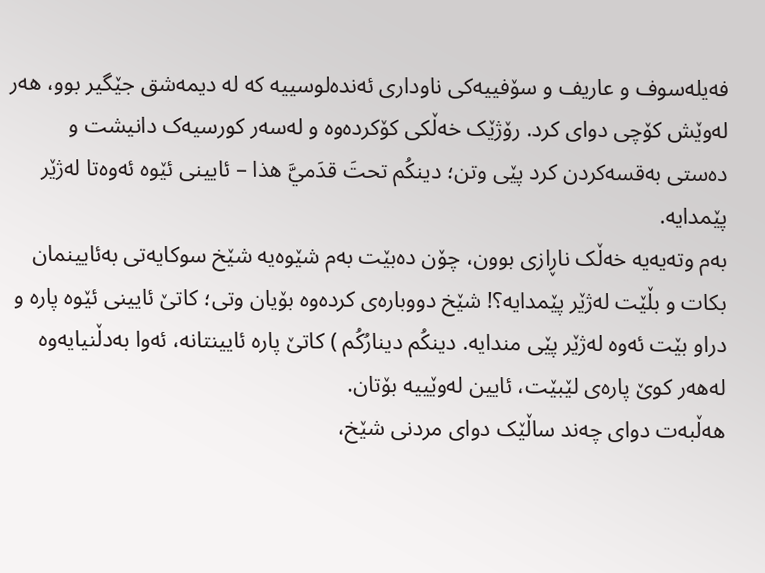فەیلەسوف و عاریف و سۆفییەکی ناوداری ئەندەلوسییە کە لە دیمەشق جێگیر بوو، هەر لەوێش کۆچی دوای کرد. رۆژێک خەڵکی کۆکردەوە و لەسەر کورسیەک دانیشت و دەستی بەقسەکردن کرد پێی وتن؛ دینكُم تحتَ قدَميَّ هذا – ئایینی ئێوە ئەوەتا لەژێر پێمدایە.
بەم وتەیەیە خەڵک ناڕازی بوون، چۆن دەبێت بەم شێوەیە شێخ سوکایەتی بەئایینمان بکات و بڵێت لەژێر پێمدایە؟! شێخ دووبارەی کردەوە بۆیان وتی؛ کاتێ ئایینی ئێوە پارە و دراو بێت ئەوە لەژێر پێی مندایە. دینكُم دینارُكُم ) كاتێ پارە ئایینتانە، ئەوا بەدڵنیایەوە لەهەر کوێ پارەی لێبێت، ئایین لەوێییە بۆتان.
هەڵبەت دوای چەند ساڵێک دوای مردنی شێخ،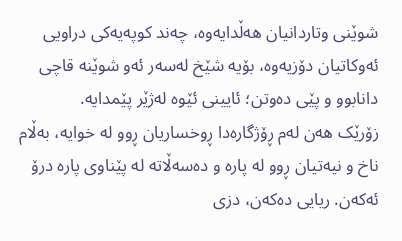شوێنی وتاردانیان هەڵدایەوە، چەند کوپەیەکی دراویی ئەوکاتیان دۆزیەوە، بۆیە شێخ لەسەر ئەو شوێنە قاچی دانابوو و پێی دەوتن؛ ئایینی ئێوە لەژێر پێمدایه.
زۆرێک هەن لەم ڕۆژگارەدا ڕوخساریان ڕوو لە خوایە، بەڵام ناخ و نیەتیان ڕوو لە پارە و دەسەڵاتە لە پێناوی پارە درۆ ئەکەن. ریایی دەکەن، دزی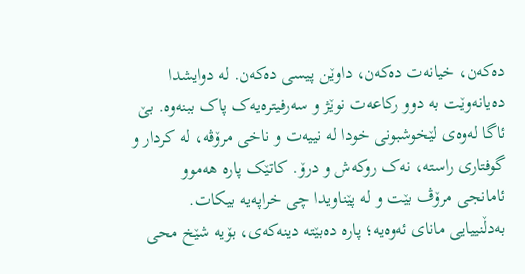دەکەن، خیانەت دەکەن، داوێن پیسی دەکەن. لە دوایشدا دەیانەوێت بە دوو رکاعەت نوێژ و سەرفیترەیەک پاک ببنەوە. بێ ئاگا لەوەی لێخوشبونی خودا لە نییەت و ناخی مرۆڤە، لە کردار و گوفتاری راستە، نەک روکەش و درۆ. کاتێک پارە هەموو ئامانجی مرۆڤ بێت و لە پێناویدا چی خراپەیە بیکات. بەدڵنییایی مانای ئەوەیە؛ پارە دەبێتە دینەکەی، بۆیە شێخ محی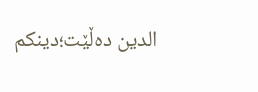الدین دەڵێت؛دینکم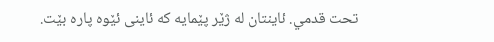تحت قدمي. ئاینتان لە ژێر پێمایە کە ئاینی ئێوە پارە بێت.